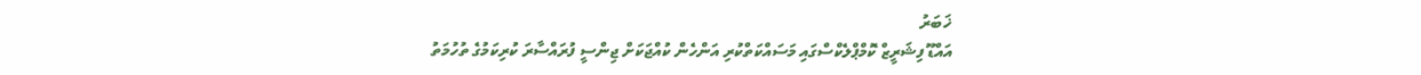ޚަބަރު
އައްޑޫ ފިޝަރީޒް ކޮމްޕްލެކްސްގައި މަސައްކަތްކުރި އަންހެން ކުއްޖަކަށް ޖިންސީ ފުރައްސާރަ ކުރިކަމުގެ ތުހުމަތު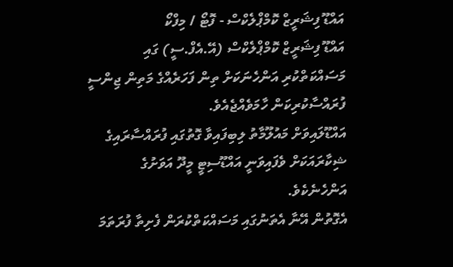އައްޑޫ ފިޝަރީޒް ކޮމްޕްލެކްސް - ފޮޓޯ / މިފްކޯ
އައްޑޫ ފިޝަރީޒް ކޮމްޕްލެކްސް (އޭ.އެފް.ސީ) ގައި މަސައްކަތްކުރި އަންހެނަކަށް ތިން ފަހަރެއްގެ މަތިން ޖިންސީ ފުރައްސާކުރިކަން ހާމަވެއްޖެއެވެ.
އައްޑޫލައިވަށް މައުލޫމާތު ލިބިފައިވާ ގޮތުގައި ފުރައްސާރައިގެ ޝިކާރައަކަށް ވެފައިވަނީ އައްޑޫސިޓީ މީދޫ އަވަށުގެ އަންހެނެކެވެ.
އެގޮތުން އޭނާ އެތަނުގައި މަސައްކަތްކުރަން ފެށިތާ ފުރަތަމަ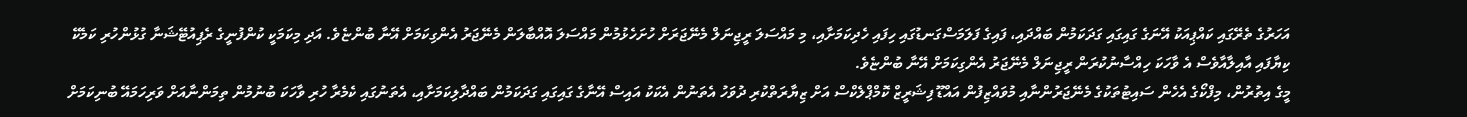އަހަރުގެ ތެރޭގައި ކައްޕިއަކު އޭނަގެ ގައިގައި ގަދަކަމުން ބައްދައި، ފައިގެ ފަލަމަސްގަނޑުގައި ހިފައި ހެދިކަމަށާއި، މި މައްސަލަ ރީޖިނަލް މެނޭޖަރަށް ހުށަހެޅުމުން މައްސަލަ އޮއްބާލަން މެނޭޖަރު އެންގިކަމަށް އޭނާ ބުންޏެވެ. އަދި މިކަމަކީ ކުންފުނީގެ ރެޕިއުޓޭޝަނާ ގުޅުންހުރި ކަމެކޭ ކިޔާފައި އާއިލާއާވެސް އެ ވާހަކަ ހިއްސާނުކުރަން ރީޖިނަލް މެނޭޖަރު އެންގިކަމަށް އޭނާ ބުންޏެވެ.
މީގެ އިތުރުން، މިފްކޯގެ އެހެން ސައިޓުތަކުގެ މެނޭޖަރުންނާއި މުވައްޒިފުން އައްޑޫ ފިޝަރީޒް ކޮމްޕްލެކްސް އަށް ޒިޔާރަތްކުރި ދުވަހު އެތަނުން އެކަކު އައިސް އޭނާގެ ގައިގައި ގަދަކަމުން ބައްދާލިކަމަށާއި، އެތަނުގައި ކެމެރާ ހުރި ވާހަކަ ބުނުމުން ތިމަންނާއަށް ވަރިހަމައޭ ބުނިކަމަށް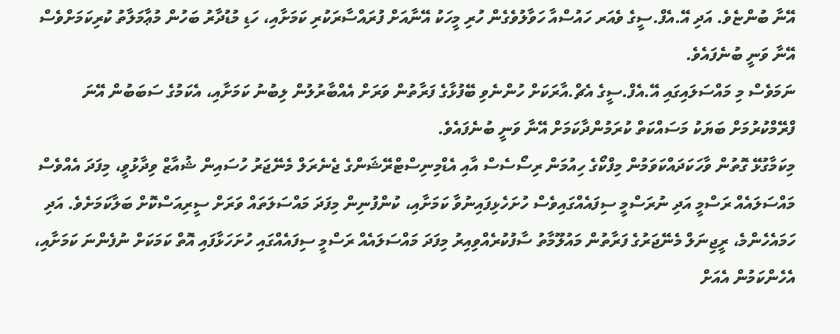އޭނާ ބުންޏެވެ. އަދި އޭ.އެފް.ސީގެ ވެއަރ ހައުސްއާ ހަވާލުވެގެން ހުރި މީހަކު އޭނާއަށް ފުރައްސާރަކުރި ކަމަށާއި، ހަޑި މުޑުދާރު ބަހުން މުޢާމަލާތު ކުރިކަމަށްވެސް އޭނާ ވަނީ ބުނެފައެވެ.
ނަމަވެސް މި މައްސަލައިގައި އޭ.އެފް.ސީގެ އެޗް.އާރަކަށް ހުންނެވި ބޭފުޅާގެ ފަރާތުން ވަރަށް އެއްބާރުލުން ލިބުނު ކަމަށާއި، އެކަމުގެ ސަބަބުން އޭނަ ފްރޭމްކުރުމަށް ބަޔަކު މަސައްކަތް ކުރަމުންދާކަމަށް އޭނާ ވަނީ ބުނެފައެވެ.
މިކަމާގުޅޭ ގޮތުން ވާހަކަދައްކަވަމުން މިފްކޯގެ ހިއުމަން ރިސޯސެސް އާއި އެޑްމިނިސްޓްރޭޝަންގެ ޖެނެރަލް މެނޭޖަރު ހުސައިން ޝުއާޒް ވިދާޅުވީ، މިފަދަ އެއްވެސް މައްސަލައެއް ރަސްމީ އަދި ނުރަސްމީ ސިފައެއްގައިވެސް ހުށަހެޅިފައިނުވާ ކަމަށާއި، ކުންފުނިން މިފަދަ މައްސަލަތައް ވަރަށް ސީރިއަސްކޮށް ބަލާކަމަށެވެ. އަދި ހަމައެހެންމެ، ރީޖިނަލް މެނޭޖަރުގެ ފަރާތުން މައުލޫމާތު ސާފުކުރެއްވިއިރު މިފަދަ މައްސަލައެއް ރަސްމީ ސިފައެއްގައި ހުށަހަޅާފައި އޮތް ކަމަކަށް ނުފެންނަ ކަމަށާއި، އެހެންކަމުން އެއަށް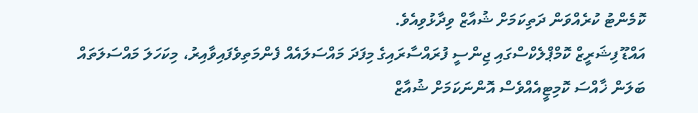ކޮމެންޓު ކުރެއްވަން ދަތިކަމަށް ޝުއާޒް ވިދާޅުވިއެވެ.
އައްޑޫ ފިޝަރީޒް ކޮމްޕްލެކްސްގައި ޖިންސީ ފުރައްސާރައިގެ މިފަދަ މައްސަލައެއް ފެންމަތިވެފައިވާއިރު، މިކަހަލަ މައްސަލަތައް ބަލަން ޚާއްސަ ކޮމިޓީއެއްވެސް އޮންނަކަމަށް ޝުއާޒް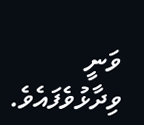ވަނީ ވިދާޅުވެފައެވެ.